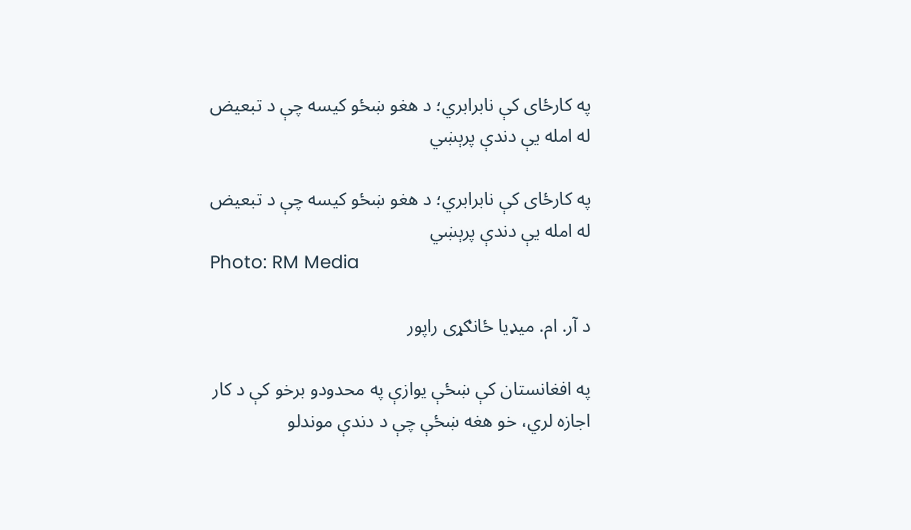په کارځای کې نابرابري؛ د هغو ښځو کیسه چې د تبعیض له امله یې دندې پرېښي

په کارځای کې نابرابري؛ د هغو ښځو کیسه چې د تبعیض له امله یې دندې پرېښي
Photo: RM Media

د آر. ام. میډیا ځانګړی راپور

په افغانستان کې ښځې یوازې په محدودو برخو کې د کار اجازه لري، خو هغه ښځې چې د دندې موندلو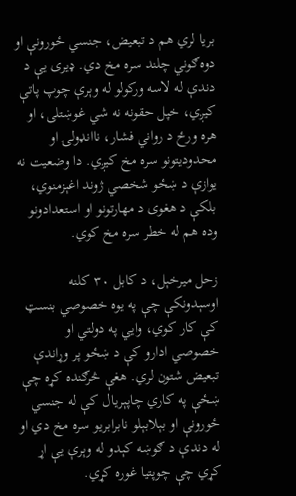بریا لري هم د تبعیض، جنسي ځورونې او دوه‌ګوني چلند سره مخ دي. ډیری یې د دندې له لاسه ورکولو له وېرې چوپ پاتې کیږي، خپل حقونه نه شي غوښتلی، او هره ورځ د رواني فشار، ناانډولۍ او محدودیتونو سره مخ کیږي. دا وضعیت نه یوازې د ښځو شخصي ژوند اغېزمنوي، بلکې د هغوی د مهارتونو او استعدادونو وده هم له خطر سره مخ کوي.

زحل میرخېل، د کابل ۳۰ کلنه اوسېدونکې چې په یوه خصوصي بنسټ کې کار کوي، وايي په دولتي او خصوصي ادارو کې د ښځو پر وړاندې تبعیض شتون لري. هغې څرګنده کړه چې ښځې په کاري چاپېریال کې له جنسي ځورونې او بېلابېلو نابرابریو سره مخ دي او له دندې د ګوښه کېدو له وېرې یې اړ کړي چې چوپتیا غوره کړي.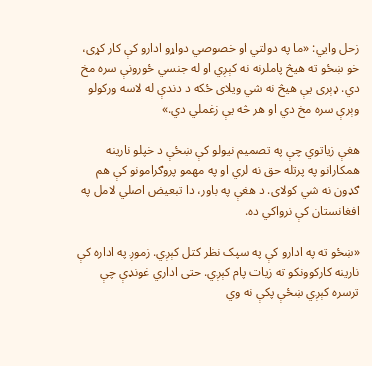زحل وايي: «ما په دولتي او خصوصي دواړو ادارو کې کار کړی، خو ښځو ته هیڅ پاملرنه نه کېږي او له جنسي ځورونې سره مخ دي. ډېری یې هیڅ نه شي ویلای ځکه د دندې له لاسه ورکولو وېرې سره مخ دي او هر څه یې زغملي دي.»

هغې زیاتوي چې په تصمیم نیولو کې ښځې د خپلو نارینه همکارانو په پرتله حق نه لري او په مهمو پروګرامونو کې هم ګډون نه شي کولای. د هغې په باور، دا تبعیض اصلي لامل په افغانستان کې نرواکي ده.

«ښځو ته په ادارو کې په سپک نظر کتل کېږي. زموږ په اداره کې نارینه کارکوونکو ته زیات پام کېږي. حتی اداري غونډې چې ترسره کېږي ښځې پکې نه وي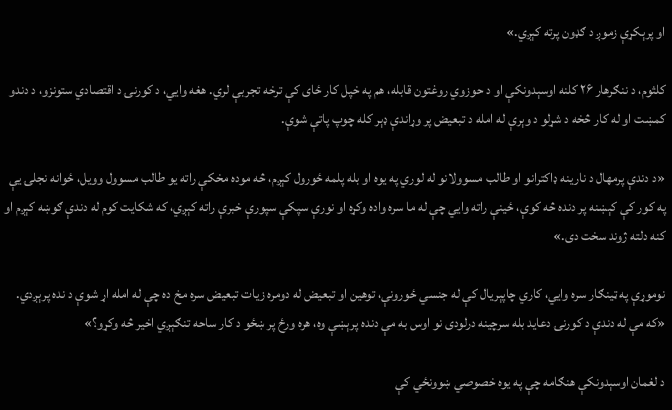او پرېکړې زموږ د ګډون پرته کېږي.»

کلثوم، د ننګرهار ۲۶ کلنه اوسېدونکې او د حوزوي روغتون قابله، هم په خپل کار ځای کې ترخه تجربې لري. هغه وایي، د کورنۍ د اقتصادي ستونزو، د دندو کمښت او له کار څخه د شړلو د وېرې له امله د تبعیض پر وړاندې ډېر کله چوپ پاتې شوې.

«د دندې پرمهال د نارینه ډاکترانو او طالب مسوولانو له لوري په یوه او بله پلمه ځورول کېږم، څه موده مخکې راته یو طالب مسوول وویل، ځوانه نجلۍ یې په کور کې کېښنه پر دنده څه کوې، ځینې راته وایي چې له ما سره واده وکړه او نورې سپکې سپورې خبرې راته کېږي، که شکایت کوم له دندې ګوښه کېږم او کنه دلته ژوند سخت دی.»

نوموړې په ټینګار سره وایي، کاري چاپېریال کې له جنسي ځورونې، توهین او تبعیض له دومره زیات تبعیض سره مخ ده چې له امله اړ شوې د نده پرېږدي. «که مې له دندې د کورنۍ دعاید بله سرچینه درلودی نو اوس به مې دنده پرېښې وه، هره ورځ پر ښځو د کار ساحه تنګېږي اخیر څه وکړو؟»

د لغمان اوسېدونکې هنګامه چې په یوه خصوصي ښوونځي کې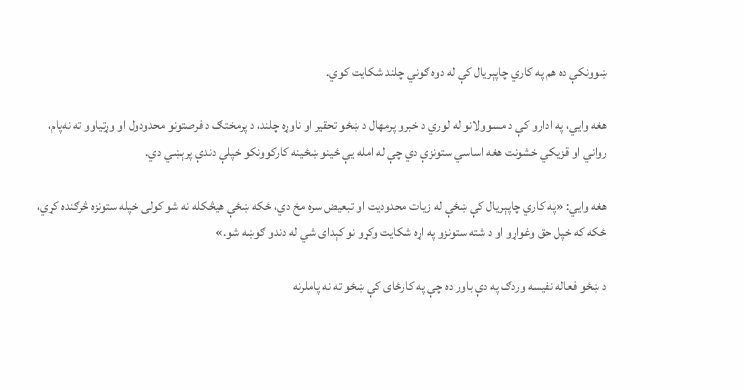ښوونکې ده هم په کاري چاپېریال کې له دوه ګوني چلند شکایت کوي.

هغه وایي، په ادارو کې د مسوولانو له لوري د خبرو پرمهال د ښځو تحقیر او ناوړه چلند، د پرمختګ د فرصتونو محدودول او وړتیاوو ته نه‌پام، رواني او قزیکي خشونت هغه اساسي ستونزې دي چې له امله یې ځینو ښځینه کارکوونکو خپلې دندې پرېښي دي.

هغه وایي: «په کاري چاپېریال کې ښځې له زیات محدودیت او تبعیض سره مخ دي، ځکه ښځې هیڅکله نه شو کولی خپله ستونزه څرګنده کړي، ځکه که خپل حق وغواړو او د شته ستونزو په اړه شکایت وکړو نو کېدای شي له دندو ګوښه شو.»

د ښځو فعاله نفیسه وردګ په دې باور ده چې په کارځای کې ښځو ته نه پاملرنه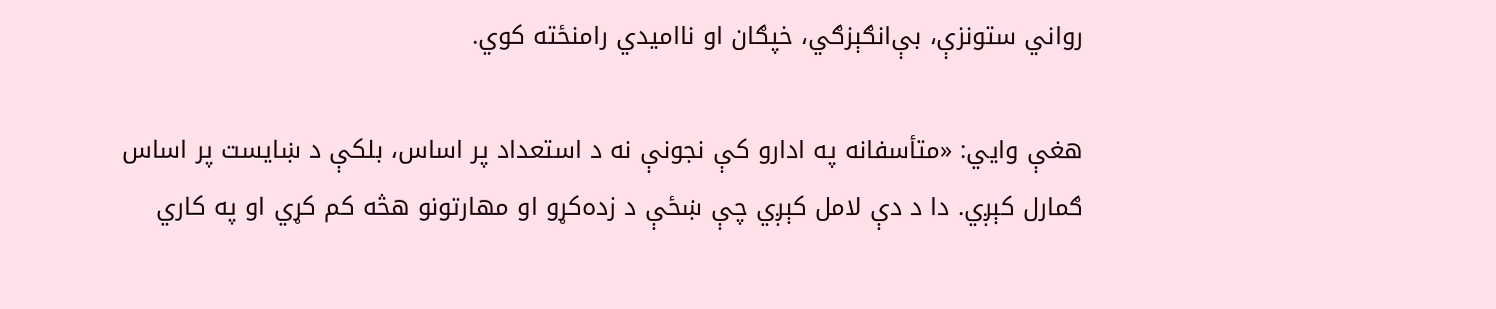رواني ستونزې، بې‌انګېزګي، خپګان او ناامیدي رامنځته کوي.

هغې وايي: «متأسفانه په ادارو کې نجونې نه د استعداد پر اساس، بلکې د ښایست پر اساس ګمارل کېږي. دا د دې لامل کېږي چې ښځې د زده‌کړو او مهارتونو هڅه کم کړي او په کاري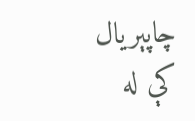چاپېریال کې له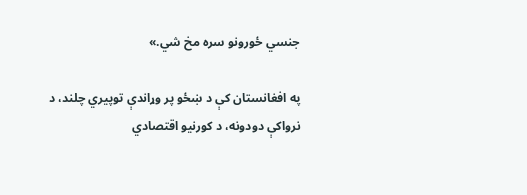جنسي ځورونو سره مخ شي.»

په افغانستان کې د ښځو پر وړاندې توپيري چلند، د نرواکې دودونه، د کورنیو اقتصادي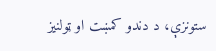ستونزې، د دندو کمښت او ټولنیز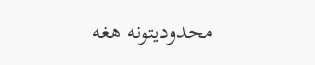محدودیتونه هغه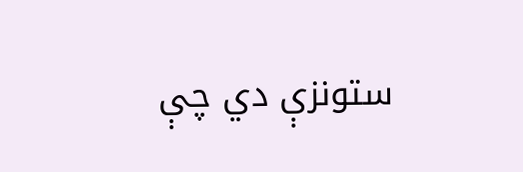ستونزې دي چې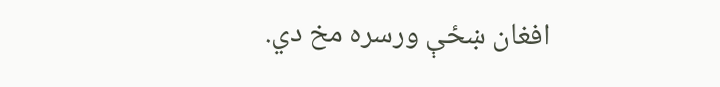افغان ښځې ورسره مخ دي.